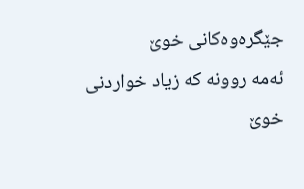جێگرەوەكانی خوێ
ئەمە روونە كە زیاد خواردنی خوێ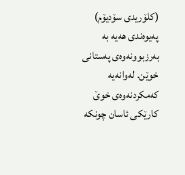(كلۆریدی سۆدیۆم) پەیوەندی هەیە بە بەرزبوونەوەی پەستانی خوێن. لەوانەیە كەمكردنەوەی خوێ كارێكی ئاسان چونكە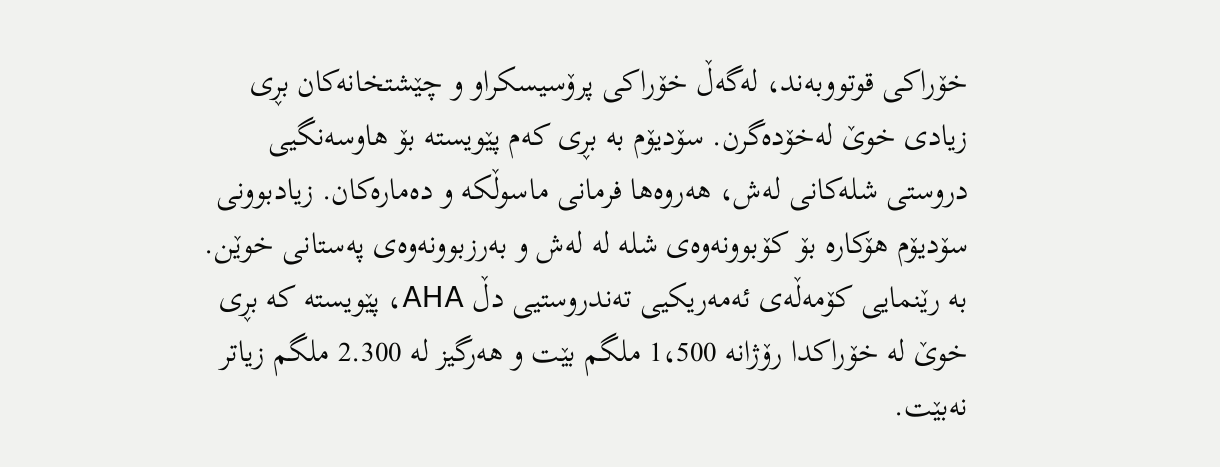خۆراكی قوتووبەند، لەگەڵ خۆراكی پرۆسیسكراو و چێشتخانەكان بڕی زیادی خوێ لەخۆدەگرن. سۆدیۆم بە بڕی كەم پێویستە بۆ هاوسەنگیی دروستی شلەكانی لەش، هەروەها فرمانی ماسوڵكە و دەمارەكان. زیادبوونی سۆدیۆم هۆكارە بۆ كۆبوونەوەی شلە لە لەش و بەرزبوونەوەی پەستانی خوێن. بە رێنمایی كۆمەڵەی ئەمەریكیی تەندروستیی دڵ AHA، پێویستە كە بڕی خوێ لە خۆراكدا رۆژانە 1،500 ملگم بێت و هەرگیز لە 2.300 ملگم زیاتر نەبێت.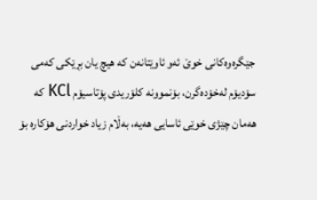جێگرەوەكانی خوێ ئەو ئاوێتانەن كە هیچ یان بڕێكی كەمی سۆدیۆم لەخۆدەگرن، بۆنموونە كلۆریدی پۆتاسیۆم KCl كە هەمان چێژی خوێی ئاسایی هەیە، بەڵام زیاد خواردنی هۆكارە بۆ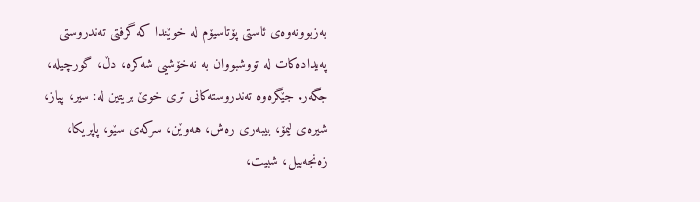بەزبوونەوەی ئاستی پۆتاسیۆم لە خوێندا كە گرفتی تەندروستی پەیدادەكات لە تووشبووان بە نەخۆشیی شەكرە، دڵ، گورچیلە، جگەر. جێگرەوە تەندروستەكانی تری خوێ بریتین لە: سیر، پیاز، شیرەی لیمۆ، بیبەری رەش، هەوێن، سركەی سێو، پاپریكا، زەنجەبیل، شبیت،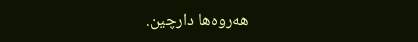هەروەها دارچین.